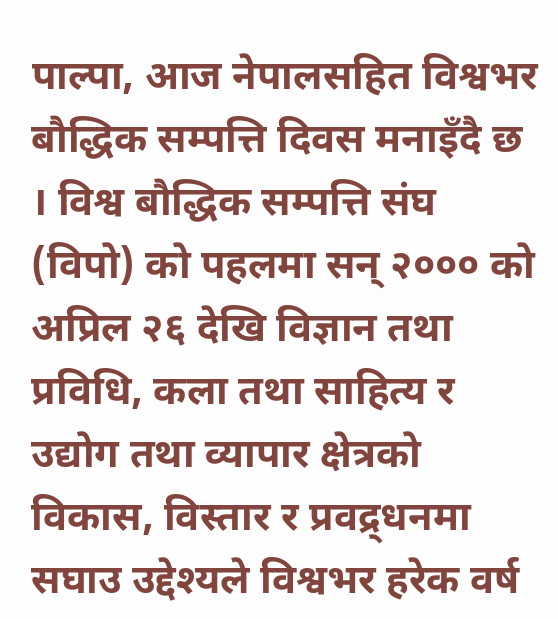पाल्पा, आज नेपालसहित विश्वभर बौद्धिक सम्पत्ति दिवस मनाइँदै छ । विश्व बौद्धिक सम्पत्ति संघ (विपो) को पहलमा सन् २००० को अप्रिल २६ देखि विज्ञान तथा प्रविधि, कला तथा साहित्य र उद्योग तथा व्यापार क्षेत्रको विकास, विस्तार र प्रवद्र्धनमा सघाउ उद्देश्यले विश्वभर हरेक वर्ष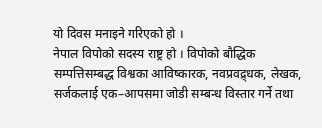यो दिवस मनाइने गरिएको हो ।
नेपाल विपोको सदस्य राष्ट्र हो । विपोको बौद्धिक सम्पत्तिसम्बद्ध विश्वका आविष्कारक, नवप्रवद्र्धक, लेखक, सर्जकलाई एक–आपसमा जोडी सम्बन्ध विस्तार गर्ने तथा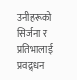उनीहरूको सिर्जना र प्रतिभालाई प्रवद्र्धन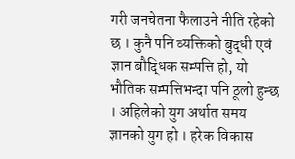गरी जनचेतना फैलाउने नीति रहेको छ । कुनै पनि व्यक्तिको बुद्धी एवं ज्ञान बौद्धिक सम्पत्ति हो, यो भौतिक सम्पत्तिभन्दा पनि ठूलो हुन्छ । अहिलेको युग अर्थात समय ज्ञानको युग हो । हरेक विकास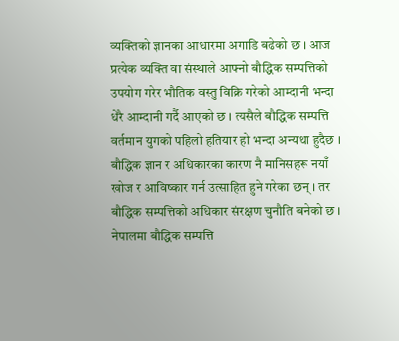व्यक्तिको ज्ञानका आधारमा अगाडि बढेको छ । आज प्रत्येक व्यक्ति वा संस्थाले आफ्नो बौद्धिक सम्पत्तिको उपयोग गरेर भौतिक वस्तु विक्रि गरेको आम्दानी भन्दा धेरै आम्दानी गर्दै आएको छ । त्यसैले बौद्धिक सम्पत्ति वर्तमान युगको पहिलो हतियार हो भन्दा अन्यथा हुदैछ । बौद्धिक ज्ञान र अधिकारका कारण नै मानिसहरू नयाँ खोज र आविष्कार गर्न उत्साहित हुने गरेका छन् । तर बौद्धिक सम्पत्तिको अधिकार संरक्षण चुनौति बनेको छ । नेपालमा बौद्धिक सम्पत्ति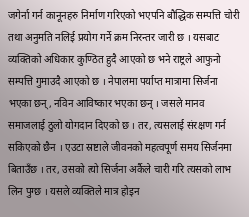जगेर्ना गर्न कानूनहरु निर्माण गरिएको भएपनि बौद्धिक सम्पत्ति चोरी तथा अनुमति नलिई प्रयोग गर्ने क्रम निरन्तर जारी छ । यसबाट व्यक्तिको अधिकार कुण्ठित हुदै आएको छ भने राष्ट्रले आफुनो सम्पत्ति गुमाउदै आएको छ । नेपालमा पर्याप्त मात्रामा सिर्जना भएका छन्, नविन आविष्कार भएका छन् । जसले मानव समाजलाई ठुलो योगदान दिएको छ । तर, त्यसलाई संरक्षण गर्न सकिएको छैन । एउटा स्रष्टाले जीवनको महत्वपूर्ण समय सिर्जनमा बिताउँछ । तर, उसको त्यो सिर्जना अर्कैले चारी गरि त्यसको लाभ लिन पुग्छ । यसले व्यक्तिले मात्र होइन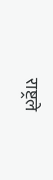राष्ट्रले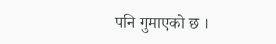पनि गुमाएको छ ।